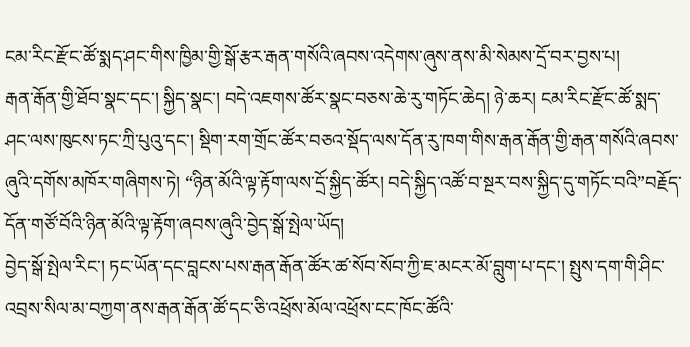ངམ་རིང་རྫོང་ཚོ་སྨད་ཤང་གིས་ཁྱིམ་གྱི་སྒོ་རྩར་རྒན་གསོའི་ཞབས་འདེགས་ཞུས་ནས་མི་སེམས་དྲོ་བར་བྱས་པ།
རྒན་རྒོན་གྱི་ཐོབ་སྣང་དང་། སྐྱིད་སྣང་། བདེ་འཇགས་ཚོར་སྣང་བཅས་ཆེ་རུ་གཏོང་ཆེད། ཉེ་ཆར། ངམ་རིང་རྫོང་ཚོ་སྨད་ཤང་ལས་ཁུངས་ཏང་ཀྲི་པུའུ་དང་། སྡིག་རག་གྲོང་ཚོར་བཅའ་སྡོད་ལས་དོན་རུ་ཁག་གིས་རྒན་རྒོན་གྱི་རྒན་གསོའི་ཞབས་ཞུའི་དགོས་མཁོར་གཞིགས་ཏེ། “ཉིན་མོའི་ལྟ་རྟོག་ལས་དྲོ་སྐྱིད་ཚོར། བདེ་སྐྱིད་འཚོ་བ་སྔར་བས་སྐྱིད་དུ་གཏོང་བའི”བརྗོད་དོན་གཙོ་བོའི་ཉིན་མོའི་ལྟ་རྟོག་ཞབས་ཞུའི་བྱེད་སྒོ་སྤེལ་ཡོད།
བྱེད་སྒོ་སྤེལ་རིང་། ཏང་ཡོན་དང་བླངས་པས་རྒན་རྒོན་ཚོར་ཚ་སོབ་སོབ་ཀྱི་ཇ་མངར་མོ་བླུག་པ་དང་། སྤུས་དག་གི་ཤིང་འབྲས་སིལ་མ་བཀྱག་ནས་རྒན་རྒོན་ཚོ་དང་ཅི་འཕྲོས་མོལ་འཕྲོས་ངང་ཁོང་ཚོའི་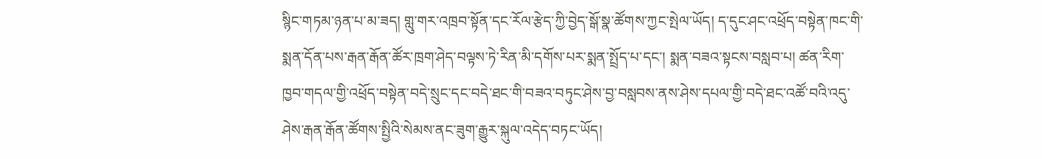སྙིང་གཏམ་ཉན་པ་མ་ཟད། གླུ་གར་འཁྲབ་སྟོན་དང་རོལ་རྩེད་ཀྱི་བྱེད་སྒོ་སྣ་ཚོགས་ཀྱང་སྤེལ་ཡོད། ད་དུང་ཤང་འཕྲོད་བསྟེན་ཁང་གི་སྨན་དོན་པས་རྒན་རྒོན་ཚོར་ཁྲག་ཤེད་བལྟས་ཏེ་རིན་མི་དགོས་པར་སྨན་སྤྲོད་པ་དང་། སྨན་བཟའ་སྟངས་བསླབ་པ། ཚན་རིག་ཁྱབ་གདལ་གྱི་འཕྲོད་བསྟེན་བདེ་སྲུང་དང་བདེ་ཐང་གི་བཟའ་བཏུང་ཤེས་བྱ་བསླབས་ནས་ཤེས་དཔལ་གྱི་བདེ་ཐང་འཚོ་བའི་འདུ་ཤེས་རྒན་རྒོན་ཚོགས་སྤྱིའི་སེམས་ནང་ཟུག་རྒྱུར་སྐུལ་འདེད་བཏང་ཡོད།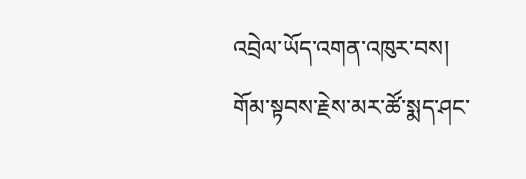འབྲེལ་ཡོད་འགན་འཁུར་བས། གོམ་སྟབས་རྗེས་མར་ཚོ་སྨད་ཤང་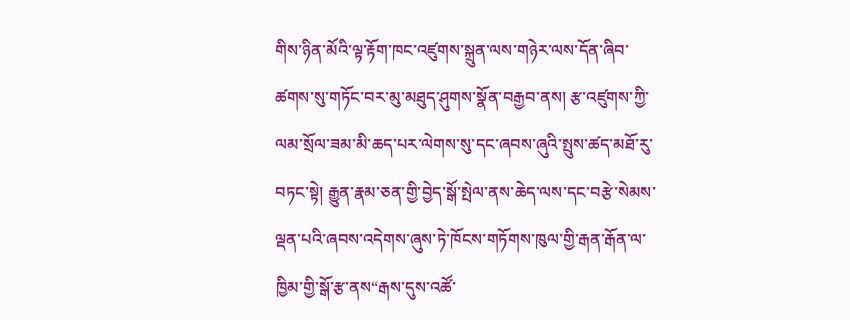གིས་ཉིན་མོའི་ལྟ་རྟོག་ཁང་འཛུགས་སྐྲུན་ལས་གཉེར་ལས་དོན་ཞིབ་ཚགས་སུ་གཏོང་བར་མུ་མཐུད་ཤུགས་སྣོན་བརྒྱབ་ནས། རྩ་འཛུགས་ཀྱི་ལམ་སྲོལ་ཟམ་མི་ཆད་པར་ལེགས་སུ་དང་ཞབས་ཞུའི་སྤུས་ཚད་མཐོ་རུ་བཏང་སྟེ། རྒྱུན་རྣམ་ཅན་གྱི་བྱེད་སྒོ་སྤེལ་ནས་ཆེད་ལས་དང་བརྩེ་སེམས་ལྡན་པའི་ཞབས་འདེགས་ཞུས་ཏེ་ཁོངས་གཏོགས་ཁུལ་གྱི་རྒན་རྒོན་ལ་ཁྱིམ་གྱི་སྒོ་རྩ་ནས“རྒས་དུས་འཚོ་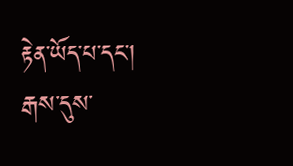རྟེན་ཡོད་པ་དང་། རྒས་དུས་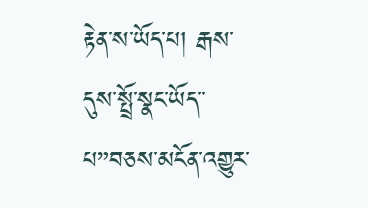རྟེན་ས་ཡོད་པ། རྒས་དུས་སྤྲོ་སྣང་ཡོད་་པ”བཅས་མངོན་འགྱུར་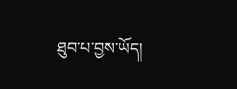ཐུབ་པ་བྱས་ཡོད།